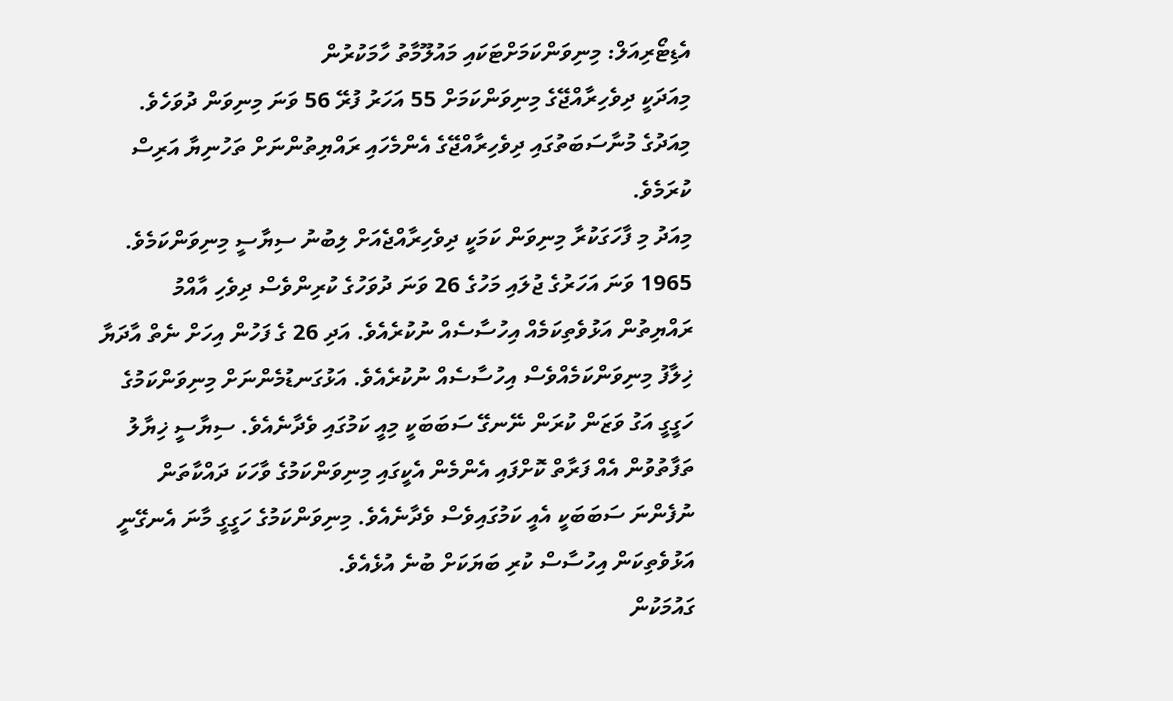އެޑިޓޯރިއަލް: މިނިވަންކަމަށްޓަކައި މައުލޫމާތު ހާމަކުރުން
މިއަދަކީ ދިވެހިރާއްޖޭގެ މިނިވަންކަމަށް 55 އަހަރު ފުރޭ 56 ވަނަ މިނިވަން ދުވަހެވެ. މިއަދުގެ މުނާސަބަތުގައި ދިވެހިރާއްޖޭގެ އެންމެހައި ރައްޔިތުންނަށް ތަހުނިޔާ އަރިސް ކުރަމެވެ.
މިއަދު މި ފާހަގަކުރާ މިނިވަން ކަމަކީ ދިވެހިރާއްޖެއަށް ލިބުނު ސިޔާސީ މިނިވަންކަމެވެ. 1965 ވަނަ އަހަރުގެ ޖުލައި މަހުގެ 26 ވަނަ ދުވަހުގެ ކުރިންވެސް ދިވެހި އާއްމު ރައްޔިތުން އަޅުވެތިކަމެއް އިހުސާސެއް ނުކުރެއެވެ. އަދި 26 ގެ ފަހުން އިހަށް ނެތް އާދަޔާ ޚިލާފު މިނިވަންކަމެއްވެސް އިހުސާސެއް ނުކުރެއެވެ. އަޅުގަނޑުމެންނަށް މިނިވަންކަމުގެ ހަގީގީ އަގު ވަޒަން ކުރަން ނޭނގޭ ސަބަބަކީ މިއީ ކަމުގައި ވެދާނެއެވެ. ސިޔާސީ ޚިޔާލު ތަފާތުވުން އެއް ފަރާތް ކޮށްފައި އެންމެން އެކީގައި މިނިވަންކަމުގެ ވާހަކަ ދައްކާތަން ނުފެންނަ ސަބަބަކީ އެއީ ކަމުގައިވެސް ވެދާނެއެވެ. މިނިވަންކަމުގެ ހަގީގީ މާނަ އެނގޭނީ އަޅުވެތިކަން އިހުސާސް ކުރި ބަޔަކަށް ބުނެ އުޅެއެވެ.
ގައުމަކުން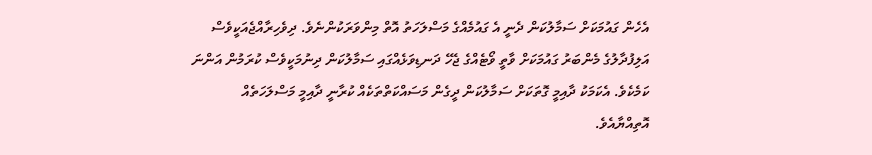އެހެން ގައުމަކަށް ސަމާލުކަން ދެނީ އެ ގައުމެއްގެ މަސްލަހަތު އޮތް މިންވަރަކުންނެވެ. ދިވެހިރާއްޖެއަކީވެސް އަލިފުދާލުގެ މެންބަރު ގައުމަކަށް ވާތީ ވޯޓެއްގެ ޖެހޭ ދަނޑިވަޅެއްގައި ސަމާލުކަން ދިނުމަކީވެސް ކުރަމުން އަންނަ ކަމެކެވެ. އެކަމަކު ދާއިމީ ގޮތަކަށް ސަމާލުކަން ދީގެން މަސައްކަތްތަކެއް ކުރާނީ ދާއިމީ މަސްލަހަތެއް އޮތިއްޔާއެވެ.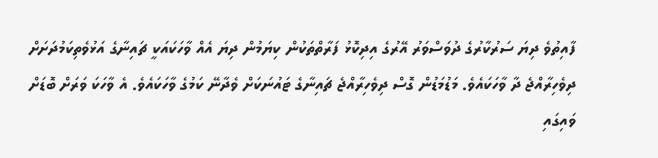ފާއިތުވެ ދިޔަ ސަރުކާރުގެ ދުވަސްވަރު އޭރުގެ އިދިކޮޅު ފަރާތްތަކުން ކިޔަމުން ދިޔަ އެއް ވާހަކައަކީ ޗައިނާގެ އަޅުވެތިކަމުދަށަށް ދިވެހިރާއްޖެ ދާ ވާހަކައެވެ. މަޑުމަޑުން ގޮސް ދިވެހިރާއްޖެ ޗައިނާގެ ޓައުނަކަށް ވެދާނޭ ކަމުގެ ވާހަކައެވެ. އެ ވާހަކަ ވަރަށް ބޮޑަށް ވައިގައި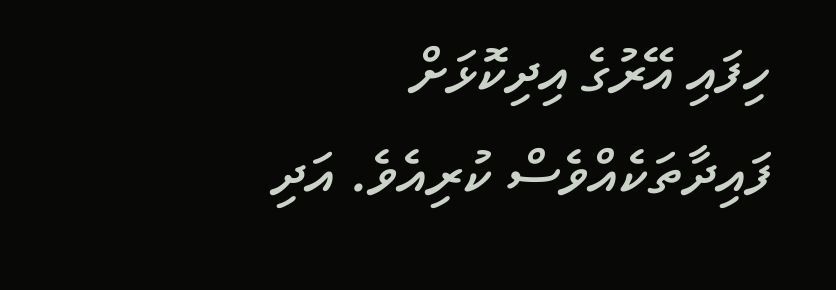ހިފައި އޭރުގެ އިދިކޮޅަށް ފައިދާތަކެއްވެސް ކުރިއެވެ. އަދި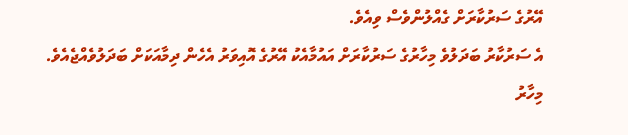އޭރުގެ ސަރުކާރަށް ގެއްލުންވެސް ވިއެވެ.
އެ ސަރުކާރު ބަދަލުވެ މިހާރުގެ ސަރުކާރަށް އައުމާއެކު އޭރުގެ އޮއިވަރު އެހެން ދިމާއަކަށް ބަދަލުވެއްޖެއެވެ. މިހާރު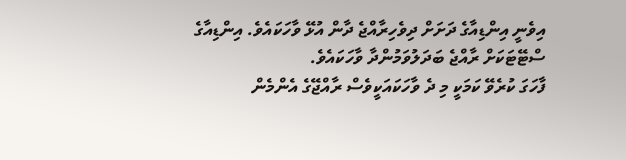އިވެނީ އިންޑިއާގެ ދަށަށް ދިވެހިރާއްޖެ ދާން އުޅޭ ވާހަކައެވެ. އިންޑިއާގެ ސްޓޭޓަކަށް ރާއްޖެ ބަދަލުވަމުންދާ ވާހަކައެވެ.
ފާހަގަ ކުރެވޭ ކަމަކީ މި ދެ ވާހަކައަކީވެސް ރާއްޖޭގެ އެންމެން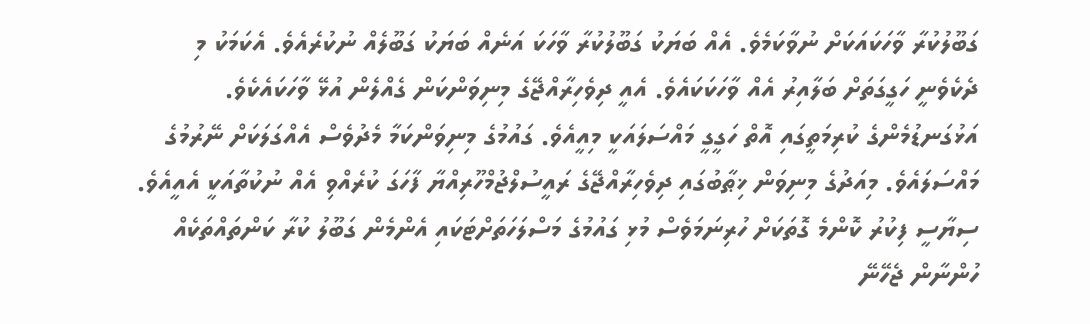ގަބޫލުކުރާ ވާހަކައަކަށް ނުވާކަމެވެ. އެއް ބަޔަކު ގަބޫލުކުރާ ވާހަކަ އަނެއް ބަޔަކު ގަބޫލެއް ނުކުރެއެވެ. އެކަމަކު މި ދެކެވެނީ ހަގީގަތަށް ބަލާއިރު އެއް ވާހަކަކައެވެ. އެއީ ދިވެހިރާއްޖޭގެ މިނިވަންކަން ގެއްލެން އުޅޭ ވާހަކައެކެވެ.
އަޅުގަނޑުމެންގެ ކުރިމަތީގައި އޮތް ހަގީގީ މައްސަލައަކީ މިއީއެވެ. ގައުމުގެ މިނިވަންކަމާ މެދުވެސް އެއްގަލަކަށް ނޭރުމުގެ މައްސަލައެވެ. މިއަދުގެ މިނިވަން ޚިޠާބުގައި ދިވެހިރާއްޖޭގެ ރައީސުލްޖުމްހޫރިއްޔާ ފާހަގަ ކުރެއްވި އެއް ނުކުތާއަކީ އެއީއެވެ. ސިޔާސީ ފިކުރު ކޮންމެ ގޮތަކަށް ހުރިނަމަވެސް މުޅި ގައުމުގެ މަސްލަހަތަށްޓަކައި އެންމެން ގަބޫލު ކުރާ ކަންތައްތަކެއް ހުންނާން ޖެހޭނޭ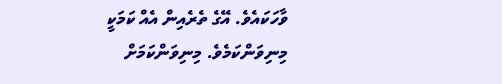ވާހަކައެވެ. އޭގެ ތެރެއިން އެއް ކަމަކީ މިނިވަންކަމެވެ. މިނިވަންކަމަށް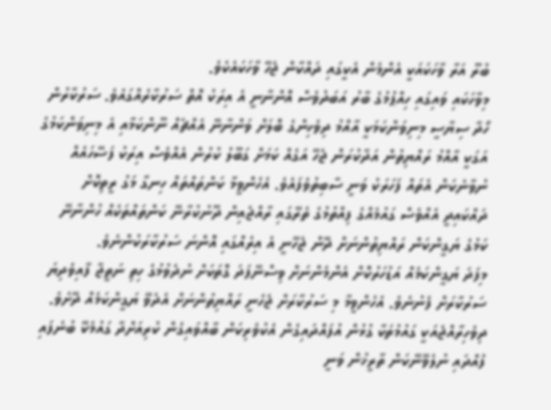ބުރޫ އަރާ ވާހަކައަކީ އެންމެން އެކީގައި ދައްކާން ޖެހޭ ވާހަކައެކެވެ.
މިވާހަކައި ވައިގައި ހިއްޕުމުގެ ބާރު އަބަދުވެސް އޮންނާނީ އެ އިރަކު އޮތް ސަރުކާރެއްގައެވެ. ސަރުކާރުން ހޯދާ ސިޔާސީ މިނިވަންކަމަކީ އާއްމު ދިވެހިންގެ ބޮލަށް ވަންނާނޭ އެއްޗެއް ނޫންކަމާއި އެ މިނިވަންކަމުގެ އަގަކީ އާއްމު ރައްޔިތުން އަދާކުރަން ޖެހޭ އަގެއް ކަމަށް ގަބޫލު ކުރުން އެއްވެސް އިރަކު ފަސޭހައެއް ނުވާނެކަން އެތައް ފަހަރަކު ވަނީ ސާބިތުވެފައެވެ. އެހެންވީމާ ކަންތައްތައް ހިނގާ މަގު ރީތިކޮށް ދައްކައިދީ އެއްވެސް ގައުމެއްގެ ފިއްތުމުގެ ތެރޭގައި ރާއްޖެއިން ދޫނުކުރާނޭ ކަންތައްތަކެއް ހުންނާނޭ ކަމުގެ ޔަގީންކަން ރައްޔިތުންނަށް ދޭން ޖެހޭނީ އެ އިރެއްގައި އޮންނަ ސަރުކާރަކުންނެވެ.
މިފަދަ ޔަގީންކަމެއް އަޑުހަރުކޮށް އެންމެންނަށް ވިސްނޭފަދަ ގޮތަކަށް ނުދެވުމުގެ ހިތި ނަތީޖާ ފާއިވެދިޔަ ސަރުކާރަށް ފެނުނެވެ. އެހެންވީމާ މި ސަރުކާރަށް ޖެހެނީ ރައްޔިތުންނަށް އެދެވޭ ޔަގީންކަމެއް ދޭށެވެ. ދިވެހިރާއްޖެއަކީ ގައުމުތަކާ ގުޅުން އުފައްދައިގެން އެކުވެރިކަން ބާއްވައިގެން ކުރިއަށްދާ ގައުމެކޭ ބުނެފައި ފުއްދައި ނުލެވޭނޭކަން ތާރީޚުން ވަނީ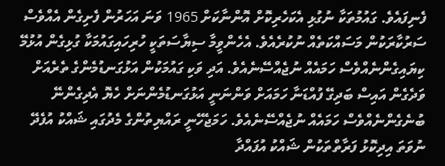ފެނިފައެވެ. ގައުމުތަކާ ނުގުޅި އެކަހެރިކޮށް އޮންނާކަށް 1965 ވަނަ އަހަރުން ފެށިގެން އެއްވެސް ސަރުކާރަކުން މަސައްކަތެއް ނުކުރެއެވެ. އެހެންވީމާ ސިޔާސަތަކީ ހުރިހައިގައުމަކާ ގުޅިގެން އުޅުމޭ ކިޔައިގެންނެއްވެސް ހަމައެއް ނުޖެއްސޭނެއެވެ. އަދި ވަކި ގައުމަކުން އަޅުގަނޑުމެންގެ ތެރެއަށް ވަދެގެން އައިސް ބަދިގޭ ފުއްޑަނާ ހަމައަށް ވަންނަނީ އަޅުގަނޑުމެންނަށް ހެޔޮ އެދިގެންނޭ ބުނެގެންނެއްވެސް ހަމައެއް ނުޖެއްސޭނެއެވެ. ހަމަޖެހޭނީ ރައްޔިތުންގެ މެދުގައި ޝައްކު އުފެދޭ ނުވަތަ އިދިކޮޅު ފަރާތްތަކުން ޝައްކު އުފައްދާ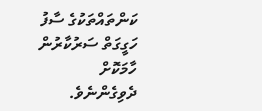ކަންތައްތަކުގެ ސާފު ހަގީގަތް ސަރުކާރުން ހާމަކޮށް ދެވިގެންނެވެ.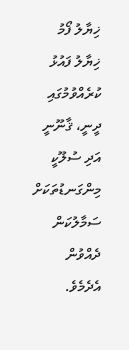ޚިޔާލު ފޯމު
ޚިޔާލު ފައުޅު ކުރެއްވުމުގައި ދީނީ، ޤާނޫނީ އަދި ސުލޫކީ މިންގަނޑުތަކަށް ސަމާލުކަން ދެއްވުން އެދެމެވެ.